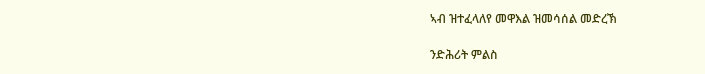ኣብ ዝተፈላለየ መዋእል ዝመሳሰል መድረኽ

ንድሕሪት ምልስ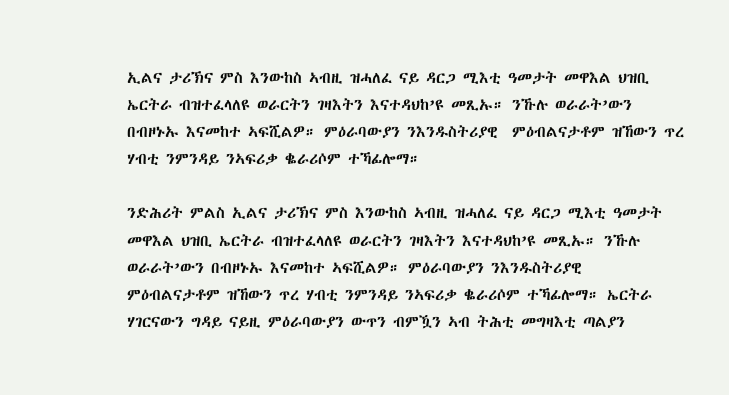ኢልና ታሪኽና ምስ እንውከስ ኣብዚ ዝሓለፈ ናይ ዳርጋ ሚእቲ ዓመታት መዋእል ህዝቢ ኤርትራ ብዝተፈላለዩ ወራርትን ገዛእትን እናተዳህከ’ዩ መጺኡ። ንኹሉ ወራራት’ውን በብዞኑኡ እናመከተ ኣፍሺልዎ። ምዕራባውያን ንእንዱስትሪያዊ  ምዕብልናታቶም ዝኸውን ጥረ ሃብቲ ንምንዳይ ንኣፍሪቃ ቈራሪሶም ተኻፊሎማ።

ንድሕሪት ምልስ ኢልና ታሪኽና ምስ እንውከስ ኣብዚ ዝሓለፈ ናይ ዳርጋ ሚእቲ ዓመታት መዋእል ህዝቢ ኤርትራ ብዝተፈላለዩ ወራርትን ገዛእትን እናተዳህከ’ዩ መጺኡ። ንኹሉ ወራራት’ውን በብዞኑኡ እናመከተ ኣፍሺልዎ። ምዕራባውያን ንእንዱስትሪያዊ  ምዕብልናታቶም ዝኸውን ጥረ ሃብቲ ንምንዳይ ንኣፍሪቃ ቈራሪሶም ተኻፊሎማ። ኤርትራ ሃገርናውን ግዳይ ናይዚ ምዕራባውያን ውጥን ብምዃን ኣብ ትሕቲ መግዛእቲ ጣልያን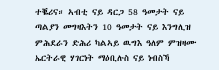ተቘሪና። ኣብቲ ናይ ዳርጋ 58 ዓመታት ናይ ጣልያን መግዛእትን 10 ዓመታት ናይ እንግሊዝ ምሕደራን ድሕሪ ካልኣይ ዉግእ ዓለም ምዝዛሙ ኤርትራዊ ሃገርነት ማዕቢሉስ ናይ ነብስኻ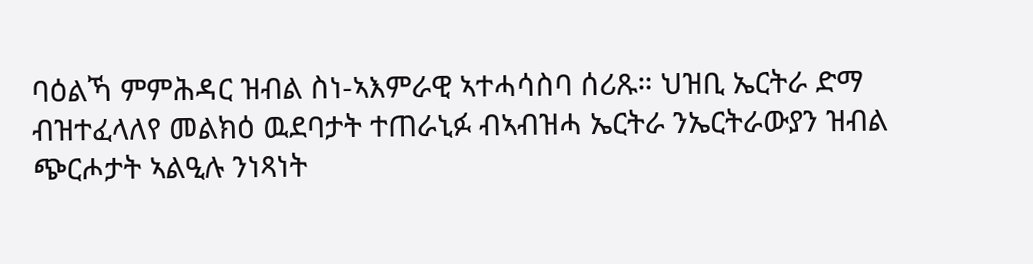ባዕልኻ ምምሕዳር ዝብል ስነ-ኣእምራዊ ኣተሓሳስባ ሰሪጹ። ህዝቢ ኤርትራ ድማ ብዝተፈላለየ መልክዕ ዉደባታት ተጠራኒፉ ብኣብዝሓ ኤርትራ ንኤርትራውያን ዝብል ጭርሖታት ኣልዒሉ ንነጻነት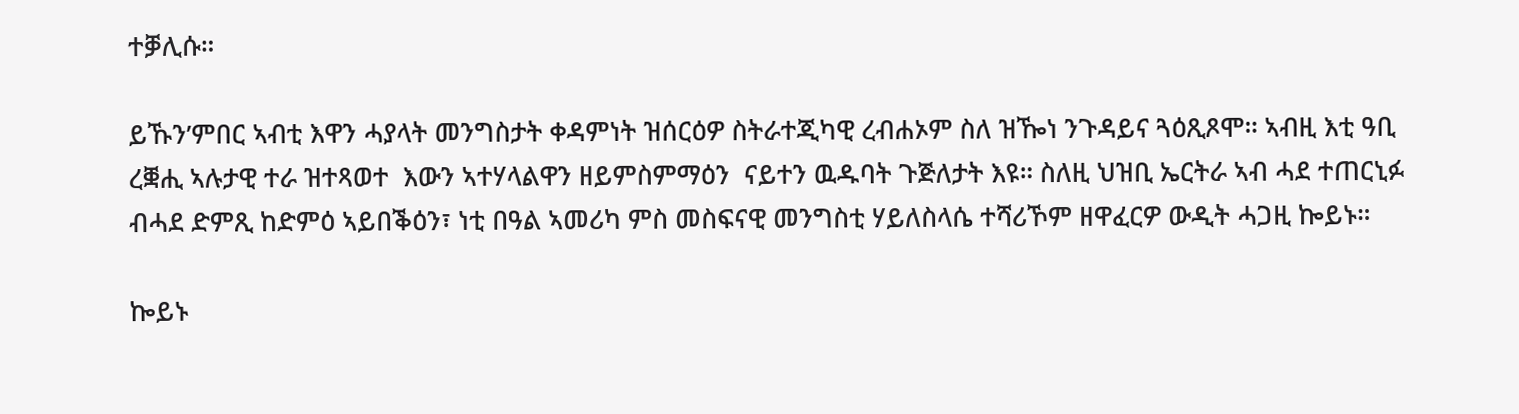ተቓሊሱ።

ይኹን’ምበር ኣብቲ እዋን ሓያላት መንግስታት ቀዳምነት ዝሰርዕዎ ስትራተጂካዊ ረብሐኦም ስለ ዝዀነ ንጉዳይና ጓዕጺጾሞ። ኣብዚ እቲ ዓቢ ረቛሒ ኣሉታዊ ተራ ዝተጻወተ  እውን ኣተሃላልዋን ዘይምስምማዕን  ናይተን ዉዱባት ጉጅለታት እዩ። ስለዚ ህዝቢ ኤርትራ ኣብ ሓደ ተጠርኒፉ ብሓደ ድምጺ ከድምዕ ኣይበቕዕን፣ ነቲ በዓል ኣመሪካ ምስ መስፍናዊ መንግስቲ ሃይለስላሴ ተሻሪኾም ዘዋፈርዎ ውዲት ሓጋዚ ኰይኑ።

ኰይኑ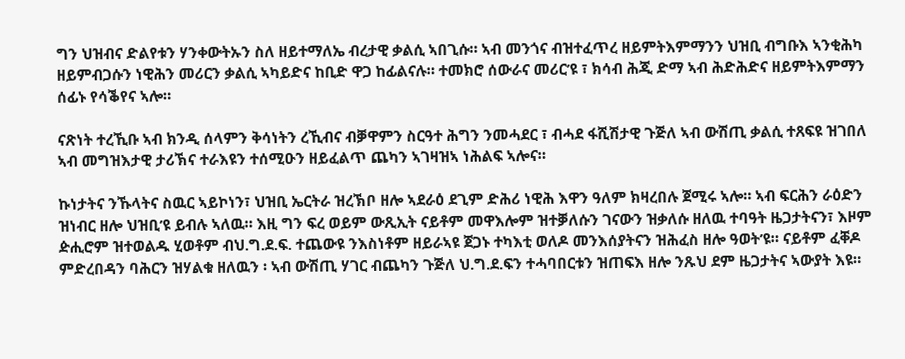ግን ህዝብና ድልየቱን ሃንቀውትኡን ስለ ዘይተማለኤ ብረታዊ ቃልሲ ኣበጊሱ። ኣብ መንጎና ብዝተፈጥረ ዘይምትእምማንን ህዝቢ ብግቡእ ኣንቂሕካ ዘይምብጋሱን ነዊሕን መሪርን ቃልሲ ኣካይድና ከቢድ ዋጋ ከፊልናሉ። ተመክሮ ሰውራና መሪር’ዩ ፣ ክሳብ ሕጂ ድማ ኣብ ሕድሕድና ዘይምትእምማን ሰፊኑ የሳቕየና ኣሎ።

ናጽነት ተረኺቡ ኣብ ክንዲ ሰላምን ቅሳነትን ረኺብና ብቓዋምን ስርዓተ ሕግን ንመሓደር ፣ ብሓደ ፋሺሽታዊ ጉጅለ ኣብ ውሽጢ ቃልሲ ተጸፍዩ ዝገበለ ኣብ መግዝእታዊ ታሪኽና ተራእዩን ተሰሚዑን ዘይፈልጥ ጨካን ኣገዛዝኣ ነሕልፍ ኣሎና።

ኩነታትና ንኹላትና ስዉር ኣይኮነን፣ ህዝቢ ኤርትራ ዝረኽቦ ዘሎ ኣደራዕ ደጊም ድሕሪ ነዊሕ እዋን ዓለም ክዛረበሉ ጀሚሩ ኣሎ። ኣብ ፍርሕን ራዕድን ዝነብር ዘሎ ህዝቢ’ዩ ይብሉ ኣለዉ። እዚ ግን ፍረ ወይም ውጺኢት ናይቶም መዋእሎም ዝተቓለሱን ገናውን ዝቃለሱ ዘለዉ ተባዓት ዜጋታትናን፣ እዞም ዽሒሮም ዝተወልዱ ሂወቶም ብህ.ግ.ደ.ፍ. ተጨውዩ ንእስነቶም ዘይራኣዩ ጀጋኑ ተካእቲ ወለዶ መንእሰያትናን ዝሕፈስ ዘሎ ዓወት’ዩ። ናይቶም ፈቐዶ ምድረበዳን ባሕርን ዝሃልቁ ዘለዉን ፡ ኣብ ውሽጢ ሃገር ብጨካን ጉጅለ ህ.ግ.ደ.ፍን ተሓባበርቱን ዝጠፍእ ዘሎ ንጹህ ደም ዜጋታትና ኣውያት እዩ።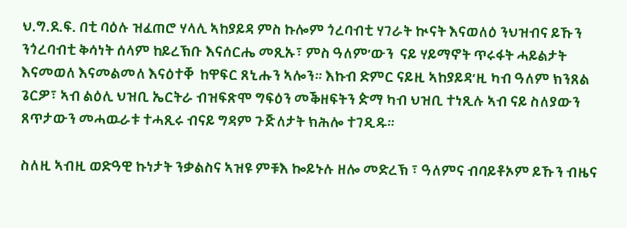ህ.ግ.ደ.ፍ. በቲ ባዕሉ ዝፈጠሮ ሃላሊ ኣከያይዳ ምስ ኩሎም ጎረባብቲ ሃገራት ኲናት እናወለዕ ንህዝብና ይኹን ንጎረባብቲ ቅሳነት ሰላም ከይረኽቡ እናሰርሔ መጺኡ፣ ምስ ዓለም’ውን  ናይ ሃይማኖት ጥሩፋት ሓይልታት እናመወለ እናመልመለ እናዕተቐ  ከዋፍር ጸኒሑን ኣሎን። እኩብ ድምር ናይዚ ኣከያይዳ’ዚ ካብ ዓለም ክንጸል ጌርዎ፣ ኣብ ልዕሊ ህዝቢ ኤርትራ ብዝፍጽሞ ግፍዕን መቕዘፍትን ዽማ ካብ ህዝቢ ተነጺሉ ኣብ ናይ ስለያውን ጸጥታውን መሓዉራቱ ተሓጺሩ ብናይ ግዳም ጉጅለታት ክሕሎ ተገዲዱ።

ስለዚ ኣብዚ ወድዓዊ ኩነታት ንቃልስና ኣዝዩ ምቹእ ኰይኑሉ ዘሎ መድረኽ ፣ ዓለምና ብባይቶኦም ይኹን ብዜና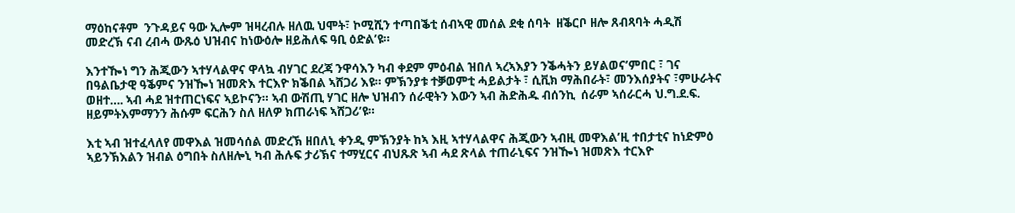ማዕከናቶም  ንጉዳይና ዓው ኢሎም ዝዛረብሉ ዘለዉ ህሞት፣ ኮሚሺን ተጣበቕቲ ሰብኣዊ መሰል ደቂ ሰባት  ዘቕርቦ ዘሎ ጸብጻባት ሓዲሽ መድረኽ ናብ ረብሓ ውጹዕ ህዝብና ከነውዕሎ ዘይሕለፍ ዓቢ ዕድል’ዩ።

እንተዀነ ግን ሕጂውን ኣተሃላልዋና ዋላኳ ብሃገር ደረጃ ንዋሳእን ካብ ቀደም ምዕብል ዝበለ ኣረኣእያን ንቕሓትን ይሃልወና’ምበር ፣ ገና በዓልቤታዊ ዓቕምና ንዝዀነ ዝመጽእ ተርእዮ ክቕበል ኣሸጋሪ እዩ። ምኽንያቱ ተቓወምቲ ሓይልታት ፣ ሲቪክ ማሕበራት፣ መንእሰያትና ፣ምሁራትና ወዘተ…. ኣብ ሓደ ዝተጠርነፍና ኣይኮናን። ኣብ ውሽጢ ሃገር ዘሎ ህዝብን ሰራዊትን እውን ኣብ ሕድሕዱ ብሰንኪ  ሰራም ኣሰራርሓ ህ.ግ.ደ.ፍ. ዘይምትእምማንን ሕሱም ፍርሕን ስለ ዘለዎ ክጠራነፍ ኣሸጋሪ’ዩ።

እቲ ኣብ ዝተፈላለየ መዋእል ዝመሳሰል መድረኽ ዘበለኒ ቀንዲ ምኽንያት ከኣ እዚ ኣተሃላልዋና ሕጂውን ኣብዚ መዋእል’ዚ ተበታቲና ከነድምዕ ኣይንኽእልን ዝብል ዕግበት ስለዘሎኒ ካብ ሕሉፍ ታሪኽና ተማሂርና ብህጹጽ ኣብ ሓደ ጽላል ተጠራኒፍና ንዝዀነ ዝመጽእ ተርእዮ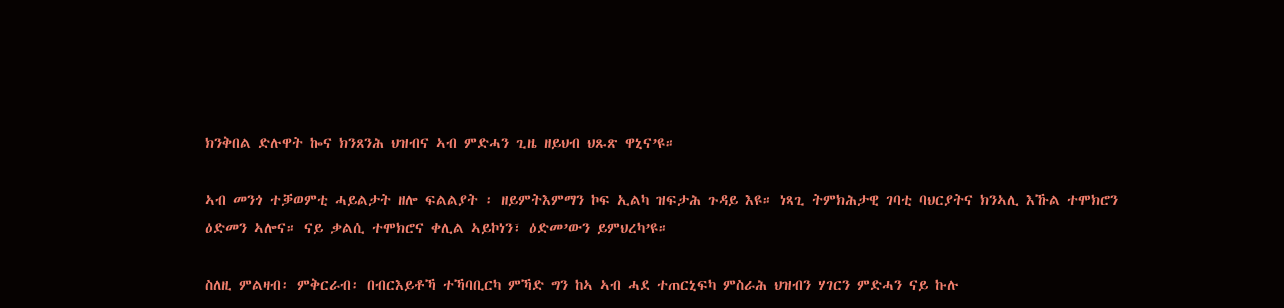ክንቅበል ድሉዋት ኰና ክንጸንሕ ህዝብና ኣብ ምድሓን ጊዜ ዘይህብ ህጹጽ ዋኒና’ዩ።

ኣብ መንጎ ተቓወምቲ ሓይልታት ዘሎ ፍልልያት ፡ ዘይምትእምማን ኮፍ ኢልካ ዝፍታሕ ጉዳይ እዩ። ነጻጊ ትምክሕታዊ ገባቲ ባህርያትና ክንኣሊ እኹል ተሞክሮን ዕድመን ኣሎና። ናይ ቃልሲ ተሞክሮና ቀሊል ኣይኮነን፣ ዕድመ’ውን ይምህረካ’ዩ።

ስለዚ ምልዛብ፡ ምቅርራብ፡ በብርእይቶኻ ተኻባቢርካ ምኻድ ግን ከኣ ኣብ ሓደ ተጠርኒፍካ ምስራሕ ህዝብን ሃገርን ምድሓን ናይ ኩሉ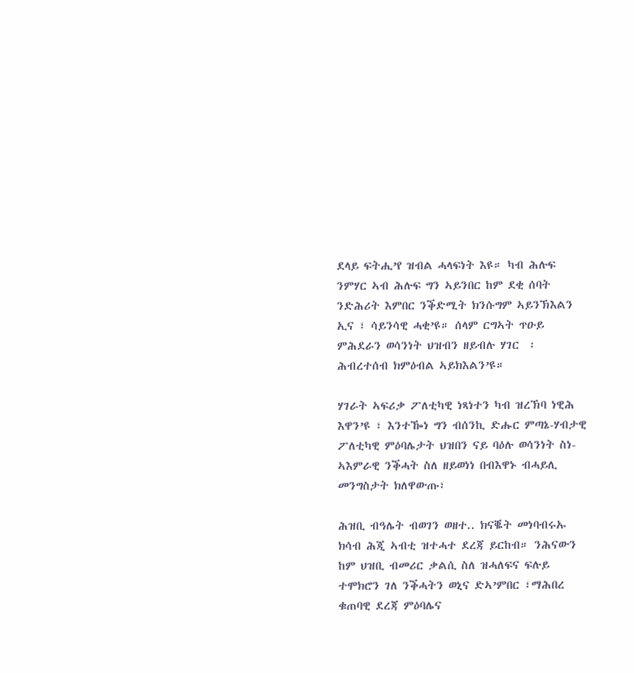ደላይ ፍትሒ’የ ዝብል ሓላፍነት እዩ። ካብ ሕሉፍ ንምሃር ኣብ ሕሉፍ ግን ኣይንበር ከም ደቂ ሰባት ንድሕሪት እምበር ንቕድሚት ክንሱግም ኣይንኽእልን ኢና ፣ ሳይንሳዊ ሓቂ’ዩ። ሰላም ርግኣት ጥዑይ ምሕደራን ወሳንነት ህዝብን ዘይብሉ ሃገር  ፡ ሕብረተሰብ ክምዕብል ኣይክእልን’ዩ።

ሃገራት ኣፍሪቃ ፖለቲካዊ ነጻነተን ካብ ዝረኽባ ነዊሕ እዋን’ዩ ፣ እንተዀነ ግን ብሰንኪ ድሑር ምጣኔ-ሃብታዊ ፖለቲካዊ ምዕባሌታት ህዝበን ናይ ባዕሉ ወሳንነት ስነ-ኣእምራዊ ንቕሓት ስለ ዘይወነነ በብእዋኑ ብሓይሊ መንግስታት ክለዋውጡ፣

ሕዝቢ ብዓሌት ብወገን ወዘተ.. ክናቘት መነባብሩኡ ክሳብ ሕጂ ኣብቲ ዝተሓተ ደረጃ ይርከብ። ንሕናውን ከም ህዝቢ ብመሪር ቃልሲ ስለ ዝሓለፍና ፍሉይ ተሞክሮን ገለ ንቕሓትን ወኒና ድኣ’ምበር ፣ማሕበረ ቁጠባዊ ደረጃ ምዕባሌና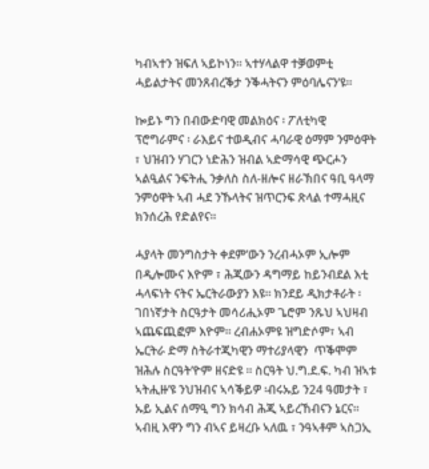ካብኣተን ዝፍለ ኣይኮነን። ኣተሃላልዋ ተቓወምቲ ሓይልታትና መንጸብረቕታ ንቕሓትናን ምዕባሌናን’ዩ።

ኰይኑ ግን በብውድባዊ መልክዕና ፡ ፖለቲካዊ ፕሮግራምና ፡ ራእይና ተወዲብና ሓባራዊ ዕማም ንምዕዋት ፣ ህዝብን ሃገርን ነድሕን ዝብል ኣድማሳዊ ጭርሖን ኣልዒልና ንፍትሒ ንቃለስ ስለ-ዘሎና ዘራኽበና ዓቢ ዓላማ ንምዕዋት ኣብ ሓደ ንኹላትና ዝጥርንፍ ጽላል ተማሓዚና ክንሰረሕ የድልየና።

ሓያላት መንግስታት ቀደም’ውን ንረብሓኦም ኢሎም በዲሎሙና እዮም ፣ ሕጂውን ዳግማይ ከይንብደል እቲ ሓላፍነት ናትና ኤርትራውያን እዩ። ክንደይ ዲክታቶራት ፡ ገበነኛታት ስርዓታት መሳሪሒኦም ጌሮም ንጹህ ኣህዛብ ኣጨፍጪፎም እዮም። ረብሐኦምዩ ዝግድሶም፣ ኣብ ኤርትራ ድማ ስትራተጂካዊን ማተሪያላዊን  ጥቕሞም ዝሕሉ ስርዓት’ዮም ዘናድዩ ። ስርዓት ህ.ግ.ደ.ፍ. ካብ ዝኣቱ ኣትሒዙ’ዩ ንህዝብና ኣሳቕይዎ ፡ብሩኡይ ን24 ዓመታት ፣ ኡይ ኢልና ሰማዒ ግን ክሳብ ሕጂ ኣይረኸብናን ኔርና። ኣብዚ እዋን ግን ብኣና ይዛረቡ ኣለዉ ፣ ንዓኣቶም ኣስጋኢ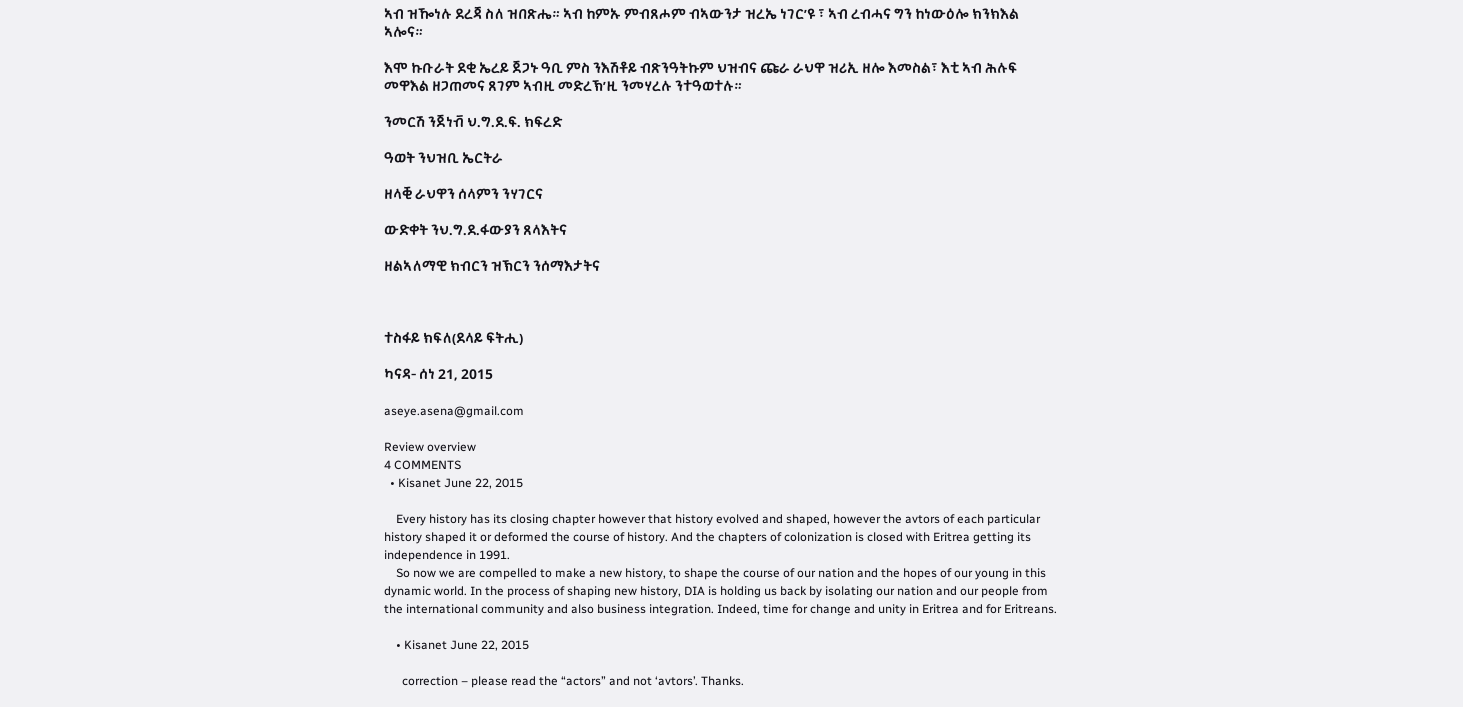ኣብ ዝዀነሉ ደረጃ ስለ ዝበጽሔ። ኣብ ከምኡ ምብጸሖም ብኣውንታ ዝረኤ ነገር’ዩ ፣ ኣብ ረብሓና ግን ከነውዕሎ ክንክእል ኣሎና።

እሞ ኩቡራት ደቂ ኤረይ ጀጋኑ ዓቢ ምስ ንእሽቶይ ብጽንዓትኩም ህዝብና ጩራ ራህዋ ዝሪኢ ዘሎ እመስል፣ እቲ ኣብ ሕሉፍ መዋእል ዘጋጠመና ጸገም ኣብዚ መድረኽ’ዚ ንመሃረሉ ንተዓወተሉ።

ንመርሽ ንጀነቭ ህ.ግ.ደ.ፍ. ክፍረድ

ዓወት ንህዝቢ ኤርትራ

ዘላቒ ራህዋን ሰላምን ንሃገርና

ውድቀት ንህ.ግ.ደ.ፋውያን ጸላእትና

ዘልኣለማዊ ክብርን ዝኽርን ንሰማእታትና



ተስፋይ ክፍለ(ደላይ ፍትሒ)

ካናዳ- ሰነ 21, 2015

aseye.asena@gmail.com

Review overview
4 COMMENTS
  • Kisanet June 22, 2015

    Every history has its closing chapter however that history evolved and shaped, however the avtors of each particular history shaped it or deformed the course of history. And the chapters of colonization is closed with Eritrea getting its independence in 1991.
    So now we are compelled to make a new history, to shape the course of our nation and the hopes of our young in this dynamic world. In the process of shaping new history, DIA is holding us back by isolating our nation and our people from the international community and also business integration. Indeed, time for change and unity in Eritrea and for Eritreans.

    • Kisanet June 22, 2015

      correction – please read the “actors” and not ‘avtors’. Thanks.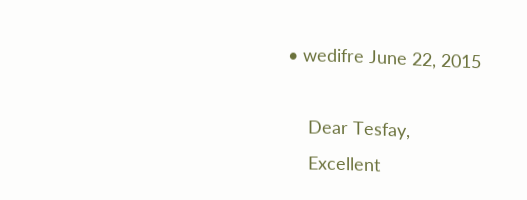• wedifre June 22, 2015

    Dear Tesfay,
    Excellent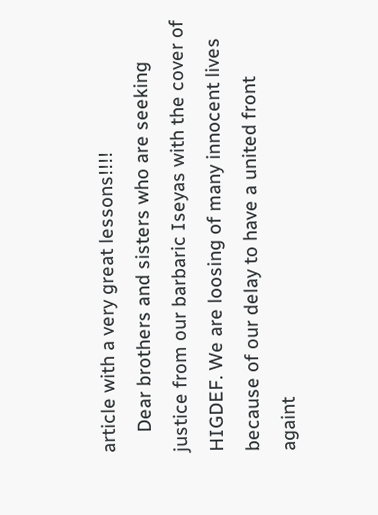article with a very great lessons!!!!
    Dear brothers and sisters who are seeking justice from our barbaric Iseyas with the cover of HIGDEF. We are loosing of many innocent lives because of our delay to have a united front againt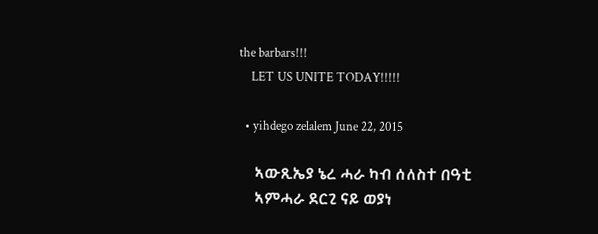the barbars!!!
    LET US UNITE TODAY!!!!!

  • yihdego zelalem June 22, 2015

    ኣውጺኤያ ኔረ ሓራ ካብ ሰለስተ በዓቲ
    ኣምሓራ ደርጊ ናይ ወያነ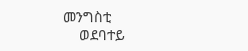መንግስቲ
    ወደባተይ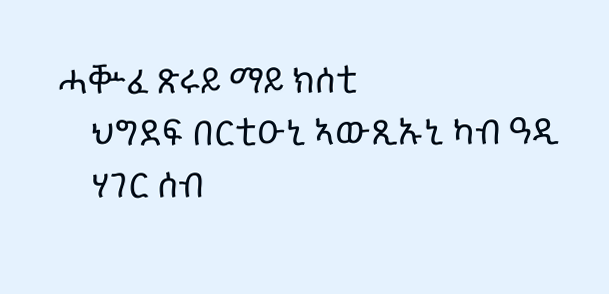ሓቝፈ ጽሩይ ማይ ክሰቲ
    ህግደፍ በርቲዑኒ ኣውጺኡኒ ካብ ዓዲ
    ሃገር ሰብ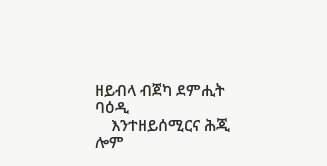ዘይብላ ብጀካ ደምሒት ባዕዲ
    እንተዘይሰሚርና ሕጂ ሎም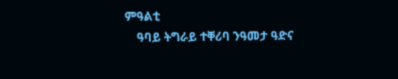ምዓልቲ
    ዓባይ ትግራይ ተቐሪባ ንዓመታ ዓድና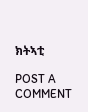ክትኣቲ

POST A COMMENT